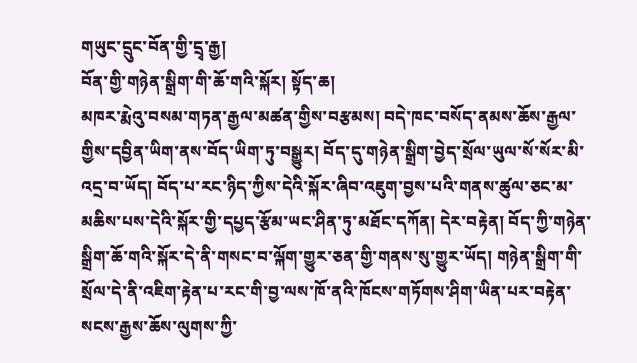གཡུང་དྲུང་བོན་གྱི་དྲྭ་རྒྱ།
བོན་གྱི་གཉེན་སྒྲིག་གི་ཆོ་གའི་སྐོར། སྟོད་ཆ།
མཁར་རྨེའུ་བསམ་གཏན་རྒྱལ་མཚན་གྱིས་བརྩམས། བདེ་ཁང་བསོད་ནམས་ཆོས་རྒྱལ་གྱིས་དབྱིན་ཡིག་ནས་བོད་ཡིག་ཏུ་བསྒྱུར། བོད་དུ་གཉེན་སྒྲིག་བྱེད་སྲོལ་ཡུལ་སོ་སོར་མི་འདྲ་བ་ཡོད། བོད་པ་རང་ཉིད་ཀྱིས་དེའི་སྐོར་ཞིབ་འཇུག་བྱས་པའི་གནས་ཚུལ་ཅང་མ་མཆིས་པས་དེའི་སྐོར་གྱི་དཔྱད་རྩོམ་ཡང་ཤིན་ཏུ་མཐོང་དཀོན། དེར་བརྟེན། བོད་ཀྱི་གཉེན་སྒྲིག་ཆོ་གའི་སྐོར་དེ་ནི་གསང་བ་ལྐོག་གྱུར་ཅན་གྱི་གནས་སུ་གྱུར་ཡོད། གཉེན་སྒྲིག་གི་སྲོལ་དེ་ནི་འཇིག་རྟེན་པ་རང་གི་བྱ་ལས་ཁོ་ནའི་ཁོངས་གཏོགས་ཤིག་ཡིན་པར་བརྟེན་སངས་རྒྱས་ཆོས་ལུགས་ཀྱི་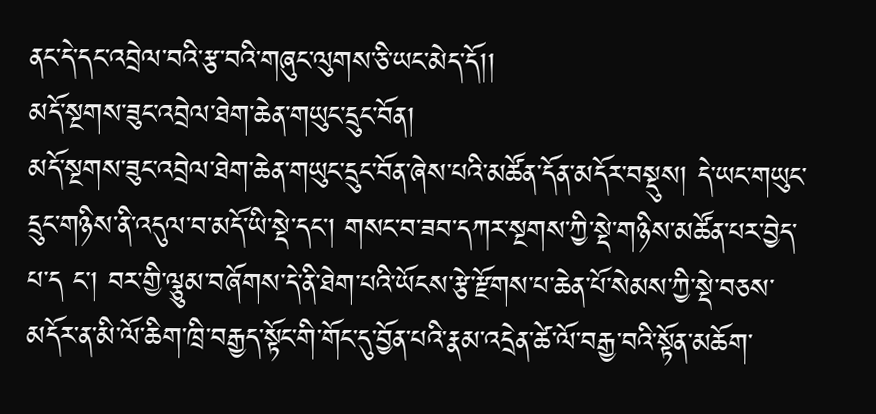ནང་དེ་དང་འབྲེལ་བའི་རྩ་བའི་གཞུང་ལུགས་ཅི་ཡང་མེད་དོ།།
མདོ་སྔགས་ཟུང་འབྲེལ་ཐེག་ཆེན་གཡུང་དྲུང་བོན།
མདོ་སྔགས་ཟུང་འབྲེལ་ཐེག་ཆེན་གཡུང་དྲུང་བོན་ཞེས་པའི་མཚོན་དོན་མདོར་བསྡུས། དེ་ཡང་གཡུང་དྲུང་གཉིས་ནི་འདུལ་བ་མདོ་ཡི་སྡེ་དང་། གསང་བ་ཟབ་དཀར་སྔགས་ཀྱི་སྡེ་གཉིས་མཚོན་པར་བྱེད་པ་ད ང་། བར་གྱི་ལྕུམ་བཞོགས་དེ་ནི་ཐེག་པའི་ཡོངས་རྩེ་རྫོགས་པ་ཆེན་པོ་སེམས་ཀྱི་སྡེ་བཅས་མདོར་ན་མི་ལོ་ཆིག་ཁྲི་བརྒྱད་སྟོང་གི་གོང་དུ་བྱོན་པའི་རྣམ་འདྲེན་ཚེ་ལོ་བརྒྱ་བའི་སྟོན་མཆོག་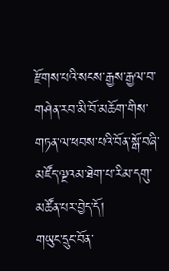རྫོགས་པའི་སངས་རྒྱས་རྒྱལ་བ་གཤེན་རབ་མི་བོ་མཆོག་གིས་གཏན་ལ་ཕབས་པའི་བོན་སྒོ་བཞི་མཛོད་ལྔའམ་ཐེག་པ་རིམ་དགུ་མཚོན་པར་བྱེད་དོ།
གཡུང་དྲུང་བོན་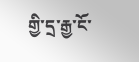གྱི་དྲ་རྒྱ་ངོ་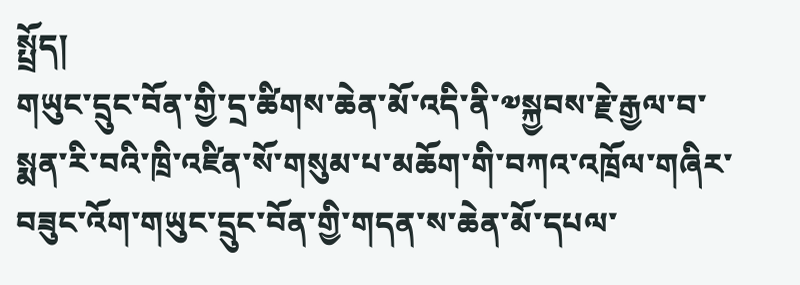སྤྲོད།
གཡུང་དྲུང་བོན་གྱི་དྲ་ཚིགས་ཆེན་མོ་འདི་ནི་༧སྐྱབས་རྗེ་རྒྱལ་བ་སྨན་རི་བའི་ཁྲི་འཛིན་སོ་གསུམ་པ་མཆོག་གི་བཀའ་འཁྲོལ་གཞིར་བཟུང་འོག་གཡུང་དྲུང་བོན་གྱི་གདན་ས་ཆེན་མོ་དཔལ་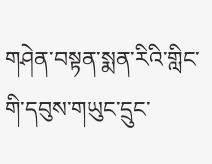གཤེན་བསྟན་སྨན་རིའི་གླིང་གི་དབུས་གཡུང་དྲུང་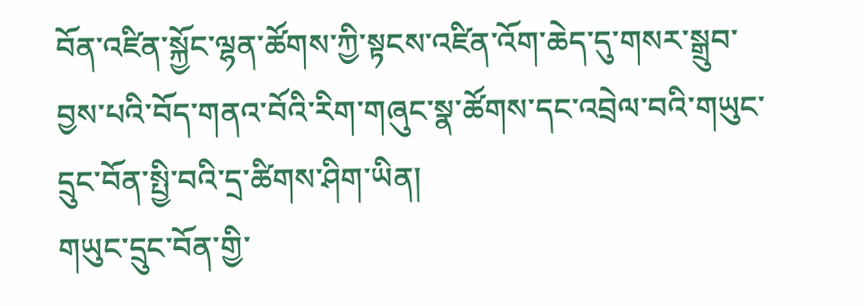བོན་འཛིན་སྐྱོང་ལྷན་ཚོགས་ཀྱི་སྟངས་འཛིན་འོག་ཆེད་དུ་གསར་སྒྲུབ་བྱས་པའི་བོད་གནའ་བོའི་རིག་གཞུང་སྣ་ཚོགས་དང་འབྲེལ་བའི་གཡུང་དྲུང་བོན་སྤྱི་བའི་དྲ་ཚིགས་ཤིག་ཡིན།
གཡུང་དྲུང་བོན་གྱི་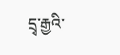དྲྭ་རྒྱའི་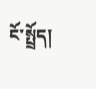ངོ་སྤྲོད།